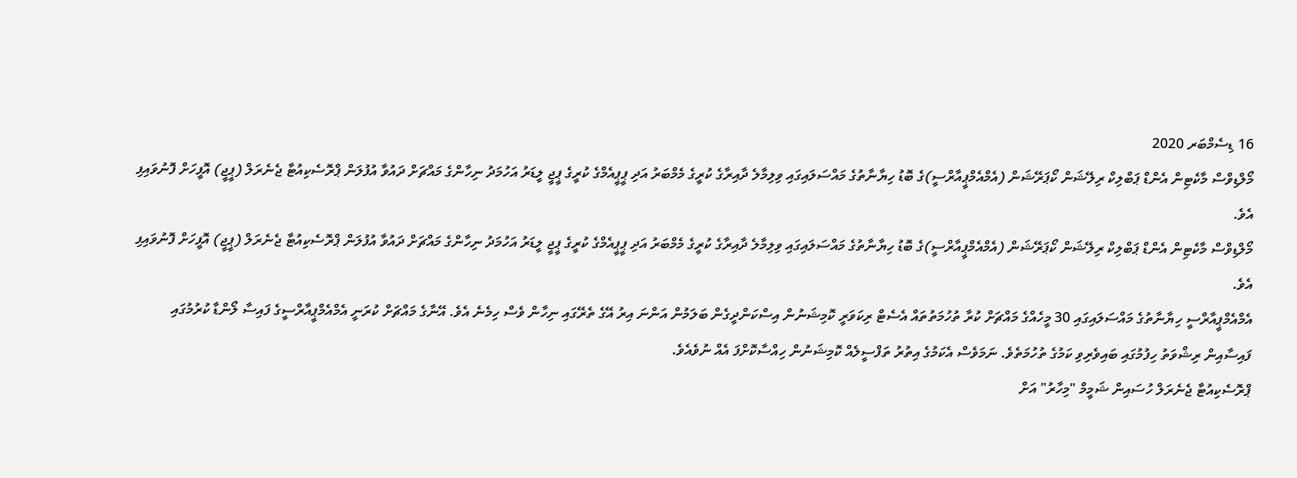16 ޑިސެމްބަރ 2020
މޯލްޑިވްސް މާކެޓިން އެންޑް ޕަބްލިކް ރިލޭޝަން ކޯޕަރޭޝަން (އެމްއެމްޕީއާރްސީ)ގެ ބޮޑު ހިޔާނާތުގެ މައްސަލައިގައި ވިލިމާލެ ދާއިރާގެ ކުރީގެ މެމްބަރު އަދި ޕީޕީއެމްގެ ކުރީގެ ޕީޖީ ލީޑަރު އަހުމަދު ނިހާންގެ މައްޗަށް ދައުވާ އުފުލަން ޕްރޮސެކިއުޓާ ޖެނެރަލް (ޕީޖީ) އޮފީހަށް ފޮނުވައިފި އެވެ.
މޯލްޑިވްސް މާކެޓިން އެންޑް ޕަބްލިކް ރިލޭޝަން ކޯޕަރޭޝަން (އެމްއެމްޕީއާރްސީ)ގެ ބޮޑު ހިޔާނާތުގެ މައްސަލައިގައި ވިލިމާލެ ދާއިރާގެ ކުރީގެ މެމްބަރު އަދި ޕީޕީއެމްގެ ކުރީގެ ޕީޖީ ލީޑަރު އަހުމަދު ނިހާންގެ މައްޗަށް ދައުވާ އުފުލަން ޕްރޮސެކިއުޓާ ޖެނެރަލް (ޕީޖީ) އޮފީހަށް ފޮނުވައިފި އެވެ.
އެމްއެމްޕީއާރްސީ ހިޔާނާތުގެ މައްސަލައިގައި 30 މީހެއްގެ މައްޗަށް ކުރާ ތުހުމަތުތައް އެސެޓް ރިކަވަރީ ކޮމިޝަނުން އިސްކަންދީގެން ބަލަމުން އަންނަ އިރު އޭގެ ތެރޭގައި ނިހާން ވެސް ހިމެނެ އެވެ. އޭނާގެ މައްޗަށް ކުރަނީ އެމްއެމްޕީއާރްސީގެ ފައިސާ ލޯންޑާ ކުރުމުގައި ފައިސާއިން ރިޝްވަތު ހިފުމުގައި ބައިވެރިވި ކަމުގެ ތުހުމަތެވެ. ނަމަވެސް އެކަމުގެ އިތުރު ތަފްސީލެއް ކޮމިޝަނުން ހިއްސާކޮށްފަ އެއް ނުވެއެވެ.
ޕްރޮސެކިއުޓާ ޖެނެރަލް ހުސައިން ޝަމީމް "މިހާރު" އަށް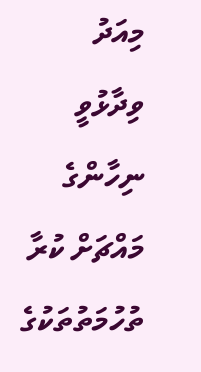މިއަދު ވިދާޅުވީ ނިހާންގެ މައްޗަށް ކުރާ ތުހުމަތުތަކުގެ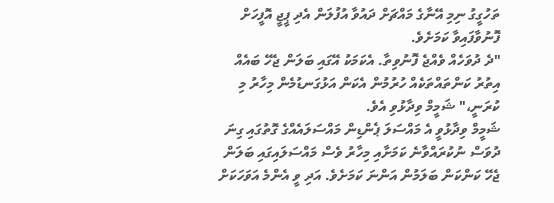ތަހުގީގު ނިމި އޭނާގެ މައްޗަށް ދައުވާ އުފުލަން އެދި ޕީޖީ އޮފީހަށް ފޮނުވާފައިވާ ކަމަށެވެ.
"ދެ ދުވަހެއް ވެއްޖެ ފޮނުވިތާ. އެކަމަކު އޭގައި ބަލަން ޖެހޭ ބައެއް އިތުރު ކަންތައްތަކެއް ހުރުމުން އެކަން އަޅުގަނޑުމެން މިހާރު މި ކުރަނީ،" ޝަމީމް ވިދާޅުވި އެވެ.
ޝަމީމް ވިދާޅުވީ އެ މައްސަލަ ޕެންޑިން މައްސަލައެއްގެ ގޮތުގައި ގިނަ ދުވަސް ނުކުރައްވާނެ ކަމަށާއި މިހާރު ވެސް މައްސަލައިގައި ބަލަން ޖެހޭ ކަންކަން ބަލަމުން އަންނަ ކަމަށެވެ. އަދި ވީ އެންމެ އަވަހަކަށް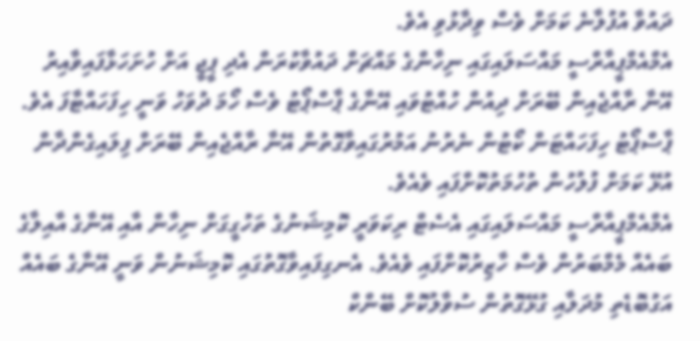ދައުވާ އުފުލާނެ ކަމަށް ވެސް ވިދާޅުވި އެވެ.
އެމްއެމްޕީއާރްސީ މައްސަލައިގައި ނިހާންގެ މައްޗަށް ދައުވާކުރަން އެދި ޕީޖީ އަށް ހުށަހަޅާފައިވާއިރު އޭނާ ރާއްޖެއިން ބޭރަށް ދިއުން ހުއްޓުވައި އޭނާގެ ޕާސްޕޯޓު ވެސް ހޯމަ ދުވަހު ވަނީ ހިފަހައްޓާފަ އެވެ. ޕާސްޕޯޓު ހިފަހައްޓަން ކޯޓުން ނެރުނު އަމުރުގައިވާގޮތުން އޭނާ ރާއްޖެއިން ބޭރަށް ފިލައިގެންދާން އުޅޭ ކަމަށް ފުލުހުން ތުހުމަތުކޮށްފައި ވެއެވެ.
އެމްއެމްޕީއާރްސީ މައްސަލައިގައި އެސެޓް ރިކަވަރީ ކޮމިޝަނުގެ ތަހުގީގަށް ނިހާން އާއި އޭނާގެ އާއިލާގެ ބައެއް މެމްބަރުން ވެސް ހާޒިރުކޮށްފައި ވެއެވެ. އެނގިފައިވާގޮތުގައި ކޮމިޝަނުން ވަނީ އޭނާގެ ބައެއް އަގުބޮޑެތި މުދަލާއި ގުޅޭގޮތުން ސުވާލުކޮށް ބޭންކް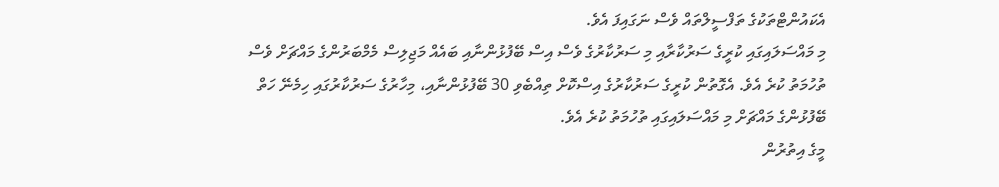އެކައުންޓްތަކުގެ ތަފްސީލްތައް ވެސް ނަގައިފަ އެވެ.
މި މައްސަލައިގައި ކުރީގެ ސަރުކާރާއި މި ސަރުކާރުގެ ވެސް އިސް ބޭފުޅުންނާއި ބައެއް މަޖިލިސް މެމްބަރުންގެ މައްޗަށް ވެސް ތުހުމަތު ކުރެ އެވެ. އެގޮތުން ކުރީގެ ސަރުކާރުގެ އިސްކޮށް ތިއްބެވި 30 ބޭފުޅުންނާއި، މިހާރުގެ ސަރުކާރުގައި ހިމެނޭ ހަތް ބޭފުޅުންގެ މައްޗަށް މި މައްސަލައިގައި ތުހުމަތު ކުރެ އެވެ.
މީގެ އިތުރުން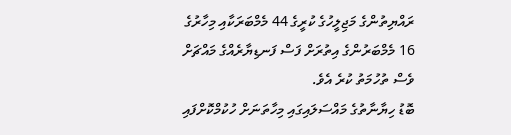ރައްޔިތުންގެ މަޖިލީހުގެ ކުރީގެ 44 މެމްބަރަކާއި މިހާރުގެ 16 މެމްބަރުންގެ އިތުރަށް ފަސް ފަނޑިޔާރެއްގެ މައްޗަށް ވެސް ތުހުމަތު ކުރެ އެވެ.
ބޮޑު ހިޔާނާތުގެ މައްސަލައިގައި މިހާތަނަށް ހުކުމްކޮށްފައި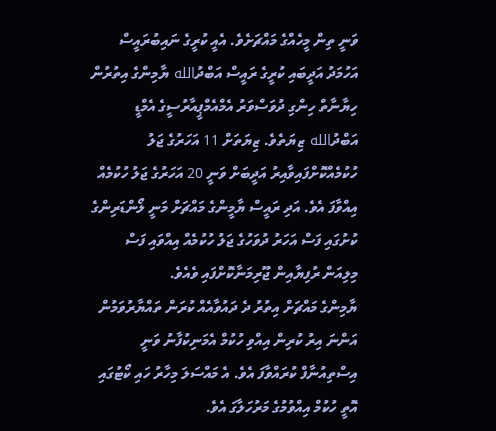ވަނީ ތިން މީހެއްގެ މައްޗަށެވެ. އެއީ ކުރީގެ ނައިބުރައީސް އަހުމަދު އަދީބައި ކުރީގެ ރައީސް އަބްދުالله ޔާމިންގެ އިތުރުން ހިޔާނާތް ހިންގި ދުވަސްވަރު އެމްއެމްޕީއާރުސީގެ އެމްޑީ އަބްދުالله ޒިޔަތެވެ. ޒިޔަތަށް 11 އަހަރުގެ ޖަލު ހުކުމެއްކޮށްފައިވާއިރު އަދީބަށް ވަނީ 20 އަހަރުގެ ޖަލު ހުކުމެއް އިއްވާފަ އެވެ. އަދި ރައީސް ޔާމީންގެ މައްޗަށް މަނީ ލޯންޑަރިންގެ ކުށުގައި ފަސް އަހަރު ދުވަހުގެ ޖަލު ހުކުމެއް އިއްވައި ފަސް މިލިއަން ރުފިޔާއިން ޖޫރިމަނާކޮށްފައި ވެއެވެ.
ޔާމިންގެ މައްޗަށް އިތުރު ދެ ދައުވާއެއް ކުރަން ތައްޔާރުވަމުން އަންނަ އިރު ކުރިން އިއްވި ހުކުމް އެމަނިކުފާނު ވަނީ އިސްތިއުނާފް ކުރައްވާފަ އެވެ. އެ މައްސަލަ މިހާރު ހައި ކޯޓުގައި އޮތީ ހުކުމް އިއްވުމުގެ މަރުހަލާގަ އެވެ.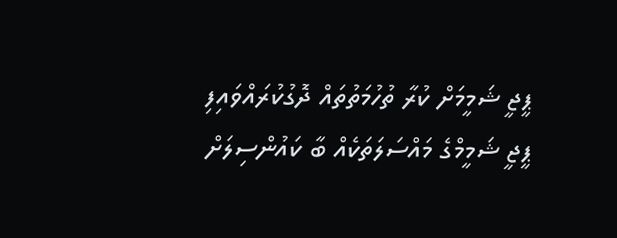ޕީޖީ ޝަމީމަށް ކުރާ ތުހުމަތުތައް ދޮގުކުރައްވައިފި
ޕީޖީ ޝަމީމްގެ މައްސަލަތަކެއް ބާ ކައުންސިލަށް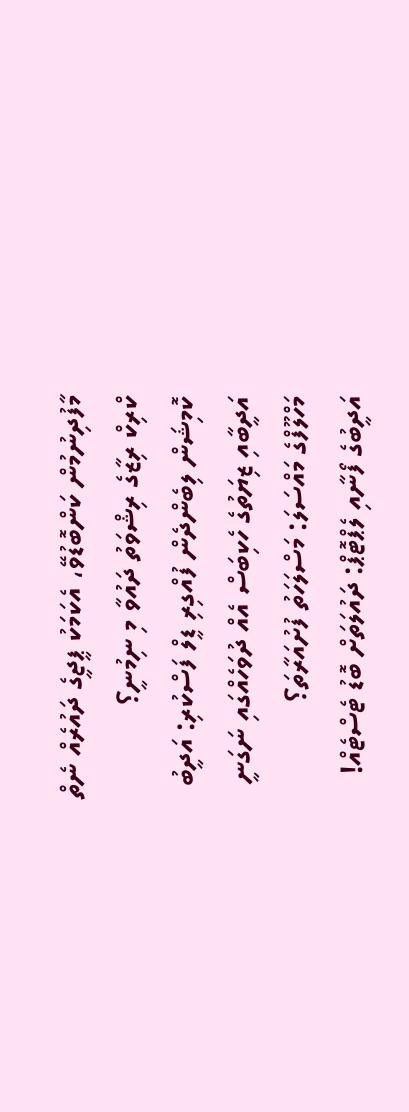މާފުދިނުމުން ކަންބޮޑުވޭ، އެކަމަކު ޕީޖީގެ ދައުރެއް ނެތް
ކްރިކް ރިޒާގެ ރިޝްވަތު ދައުވާ މި ނިމުނީ؟
ކޮމިޝަން ލިބެންދެން ފުއްގިރި ޑީލް ފަސްކުރި: އަދީބު
އަދީބާއި ޒިޔަތުގެ ހެކިބަސް އެއް ދުވަހެއްގައި ނަގަނީ
މަހްލޫފްގެ މައްސަލަ: މަސްލަހަތު ފުށުއަރާތަ؟
އަދީބުގެ ފޯނާއި ލެޕްޓޮޕް: ދައުލަތަށް ބޮޑު ޓެސްޓެއް!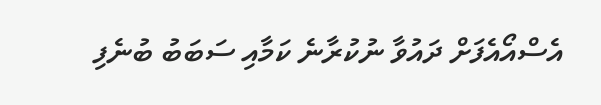އެސްއޯއެފަށް ދައުވާ ނުކުރާނެ ކަމާއި ސަބަބު ބުނެފި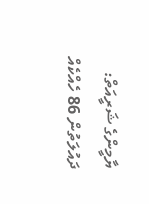ޔާމީންގެ ޝަރީއަތް: ދައުލަތުން 86 ހެއްކެއް